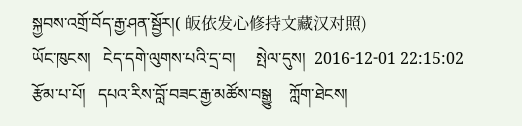སྐྱབས་འགྲོ་བོད་རྒྱ་ཤན་སྦྱོར།( 皈依发心修持文藏汉对照)
ཡོང་ཁུངས།   ངེད་དགེ་ལུགས་པའི་དྲ་བ།     སྤེལ་དུས།  2016-12-01 22:15:02     རྩོམ་པ་པོ།   དཔའ་རིས་བློ་བཟང་རྒྱ་མཚོས་བསྒྱུ    ཀློག་ཐེངས།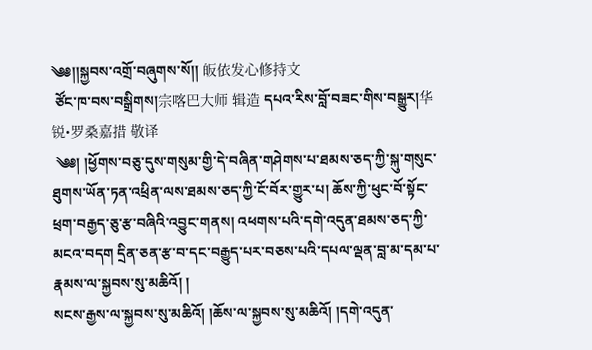༄༅།།སྐྱབས་འགྲོ་བཞུགས་སོ།། 皈依发心修持文
 ཙོང་ཁ་བས་བསྒྲིགས།宗喀巴大师 辑造 དཔའ་རིས་བློ་བཟང་གིས་བསྒྱུར།华锐•罗桑嘉措 敬译
 ༄༅། །ཕྱོགས་བཅུ་དུས་གསུམ་གྱི་དེ་བཞིན་གཤེགས་པ་ཐམས་ཅད་ཀྱི་སྐུ་གསུང་ཐུགས་ཡོན་ཏན་འཕྲིན་ལས་ཐམས་ཅད་ཀྱི་ངོ་བོར་གྱུར་པ། ཆོས་ཀྱི་ཕུང་བོ་སྟོང་ཕྲག་བརྒྱད་ཅུ་རྩ་བཞིའི་འབྱུང་གནས། འཕགས་པའི་དགེ་འདུན་ཐམས་ཅད་ཀྱི་མངའ་བདག དྲིན་ཅན་རྩ་བ་དང་བརྒྱུད་པར་བཅས་པའི་དཔལ་ལྡན་བླ་མ་དམ་པ་རྣམས་ལ་སྐྱབས་སུ་མཆིའོ། །
སངས་རྒྱས་ལ་སྐྱབས་སུ་མཆིའོ། །ཆོས་ལ་སྐྱབས་སུ་མཆིའོ། །དགེ་འདུན་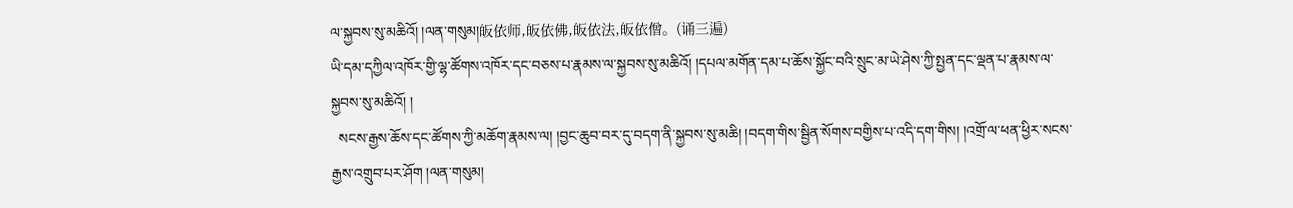ལ་སྐྱབས་སུ་མཆིའོ། །ལན་གསུམ།皈依师,皈依佛,皈依法,皈依僧。(诵三遍)
ཡི་དམ་དཀྱིལ་འཁོར་གྱི་ལྷ་ཚོགས་འཁོར་དང་བཅས་པ་རྣམས་ལ་སྐྱབས་སུ་མཆིའོ། །དཔལ་མགོན་དམ་པ་ཆོས་སྐྱོང་བའི་སྲུང་མ་ཡེ་ཤེས་ཀྱི་སྤྱན་དང་ལྡན་པ་རྣམས་ལ་སྐྱབས་སུ་མཆིའོ། །
  སངས་རྒྱས་ཆོས་དང་ཚོགས་ཀྱི་མཆོག་རྣམས་ལ། །བྱང་ཆུབ་བར་དུ་བདག་ནི་སྐྱབས་སུ་མཆི། །བདག་གིས་སྦྱིན་སོགས་བགྱིས་པ་འདི་དག་གིས། །འགྲོ་ལ་ཕན་ཕྱིར་སངས་རྒྱས་འགྲུབ་པར་ཤོག །ལན་གསུམ།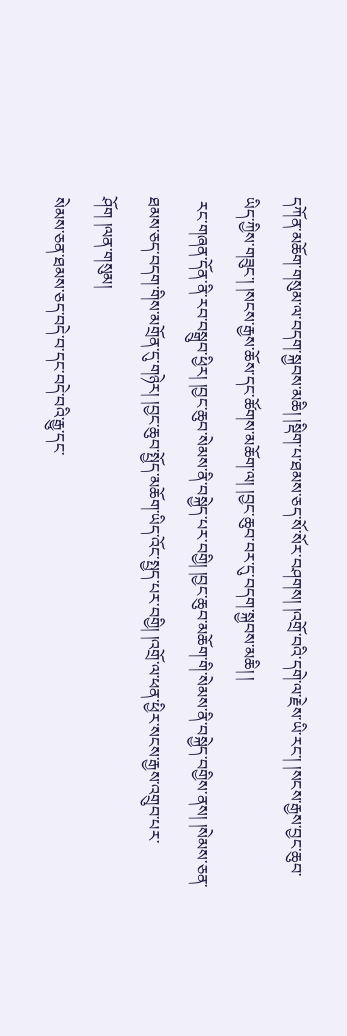དཀོན་མཆོག་གསུམ་ལ་བདག་སྐྱབས་མཆི། །སྡིག་པ་ཐམས་ཅད་སོ་སོར་བཤགས། །འགྲོ་བའི་དགེ་ལ་རྗེས་ཡི་རང་། །སངས་རྒྱས་བྱང་ཆུབ་ཡིད་ཀྱིས་གཟུང་། །སངས་རྒྱས་ཆོས་དང་ཚོགས་མཆོག་ལ། །བྱང་ཆུབ་བར་དུ་བདག་སྐྱབས་མཆི། །
 རང་གཞན་དོན་ནི་རབ་བསྒྲུབ་ཕྱིར། །བྱང་ཆུབ་སེམས་ནི་བསྐྱེད་པར་བགྱི། །བྱང་ཆུབ་མཆོག་གི་སེམས་ནི་བསྐྱེད་བགྱིས་ནས། །སེམས་ཅན་ཐམས་ཅད་བདག་གིས་མགྲོན་དུ་གཉེར། །བྱང་ཆུབ་སྤྱོད་མཆོག་ཡིད་འོང་སྤྱད་པར་བགྱི། །འགྲོ་ལ་ཕན་ཕྱིར་སངས་རྒྱས་འགྲུབ་པར་ཤོག །ལན་གསུམ།
སེམས་ཅན་ཐམས་ཅད་བདེ་བ་དང་བདེ་བའི་རྒྱུ་དང་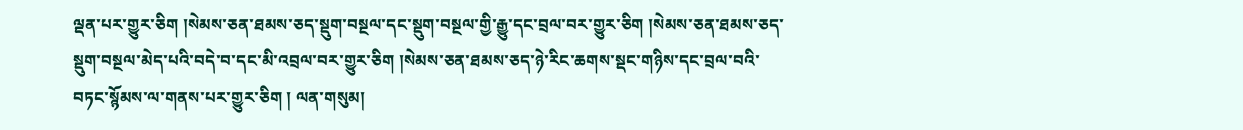ལྡན་པར་གྱུར་ཅིག །སེམས་ཅན་ཐམས་ཅད་སྡུག་བསྔལ་དང་སྡུག་བསྔལ་གྱི་རྒྱུ་དང་བྲལ་བར་གྱུར་ཅིག །སེམས་ཅན་ཐམས་ཅད་སྡུག་བསྔལ་མེད་པའི་བདེ་བ་དང་མི་འབྲལ་བར་གྱུར་ཅིག །སེམས་ཅན་ཐམས་ཅད་ཉེ་རིང་ཆགས་སྡང་གཉིས་དང་བྲལ་བའི་བཏང་སྙོམས་ལ་གནས་པར་གྱུར་ཅིག ། ལན་གསུམ།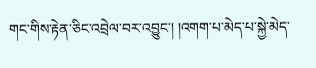གང་གིས་རྟེན་ཅིང་འབྲེལ་བར་འབྱུང་། །འགག་པ་མེད་པ་སྐྱེ་མེད་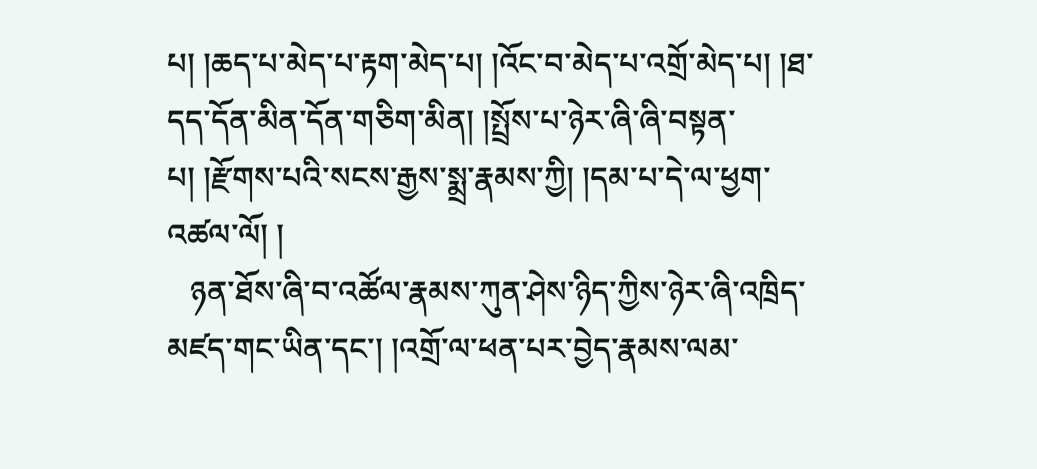པ། །ཆད་པ་མེད་པ་རྟག་མེད་པ། །འོང་བ་མེད་པ་འགྲོ་མེད་པ། །ཐ་དད་དོན་མིན་དོན་གཅིག་མིན། །སྤྲོས་པ་ཉེར་ཞི་ཞི་བསྟན་པ། །རྫོགས་པའི་སངས་རྒྱས་སྨྲ་རྣམས་ཀྱི། །དམ་པ་དེ་ལ་ཕྱག་འཚལ་ལོ། །
   ཉན་ཐོས་ཞི་བ་འཚོལ་རྣམས་ཀུན་ཤེས་ཉིད་ཀྱིས་ཉེར་ཞི་འཁྲིད་མཛད་གང་ཡིན་དང་། །འགྲོ་ལ་ཕན་པར་བྱེད་རྣམས་ལམ་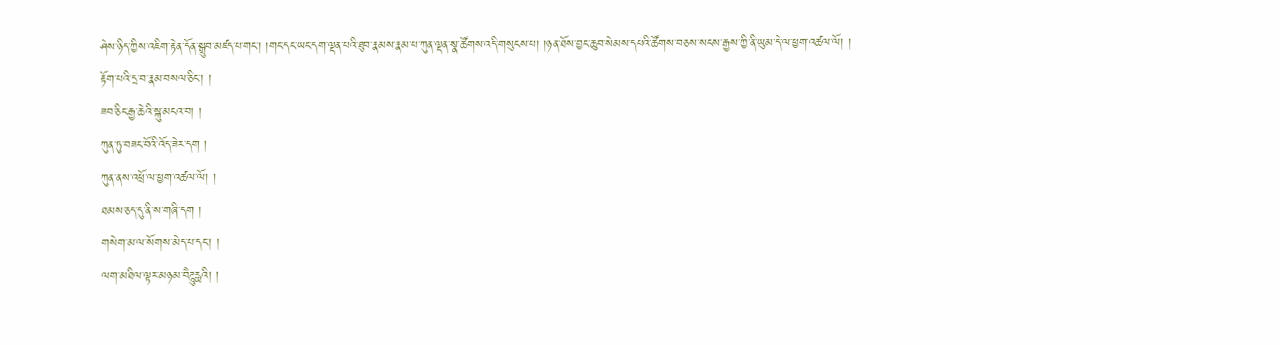ཤེས་ཉིད་ཀྱིས་འཇིག་རྟེན་དོན་སྒྲུབ་མཛད་པ་གང་། །གང་དང་ཡང་དག་ལྡན་པའི་ཐུབ་རྣམས་རྣམ་པ་ཀུན་ལྡན་སྣ་ཚོགས་འདི་གསུངས་པ། །ཉན་ཐོས་བྱང་ཆུབ་སེམས་དཔའི་ཚོགས་བཅས་སངས་རྒྱས་ཀྱི་ནི་ཡུམ་དེ་ལ་ཕྱག་འཚལ་ལོ། །
རྟོག་པའི་དྲ་བ་རྣམ་བསལ་ཅིང་། །
ཟབ་ཅིང་རྒྱ་ཆེའི་སྐུ་མངའ་བ། །
ཀུན་ཏུ་བཟང་བོའི་འོད་ཟེར་དག །
ཀུན་ནས་འཕྲོ་ལ་ཕྱག་འཚལ་ལོ། །
ཐམས་ཅད་དུ་ནི་ས་གཞི་དག །
གསེག་མ་ལ་སོགས་མེད་པ་དང་། །
ལག་མཐིལ་ལྟར་མཉམ་བཻཌཱུརྻའི། །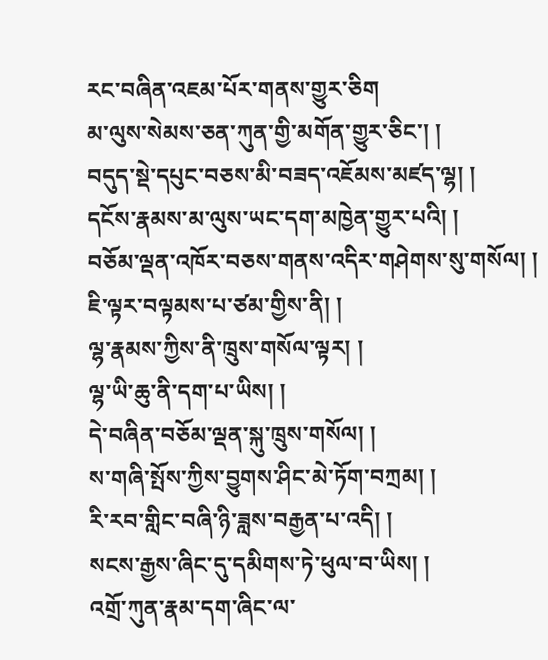རང་བཞིན་འཇམ་པོར་གནས་གྱུར་ཅིག
མ་ལུས་སེམས་ཅན་ཀུན་གྱི་མགོན་གྱུར་ཅིང་། །
བདུད་སྡེ་དཔུང་བཅས་མི་བཟད་འཇོམས་མཛད་ལྷ། །
དངོས་རྣམས་མ་ལུས་ཡང་དག་མཁྱེན་གྱུར་པའི། །
བཅོམ་ལྡན་འཁོར་བཅས་གནས་འདིར་གཤེགས་སུ་གསོལ། །
ཇི་ལྟར་བལྟམས་པ་ཙམ་གྱིས་ནི། །
ལྷ་རྣམས་ཀྱིས་ནི་ཁྲུས་གསོལ་ལྟར། །
ལྷ་ཡི་ཆུ་ནི་དག་པ་ཡིས། །
དེ་བཞིན་བཅོམ་ལྡན་སྐུ་ཁྲུས་གསོལ། །
ས་གཞི་སྤོས་ཀྱིས་བྱུགས་ཤིང་མེ་ཏོག་བཀྲམ། །
རི་རབ་གླིང་བཞི་ཉི་ཟླས་བརྒྱན་པ་འདི། །
སངས་རྒྱས་ཞིང་དུ་དམིགས་ཏེ་ཕུལ་བ་ཡིས། །
འགྲོ་ཀུན་རྣམ་དག་ཞིང་ལ་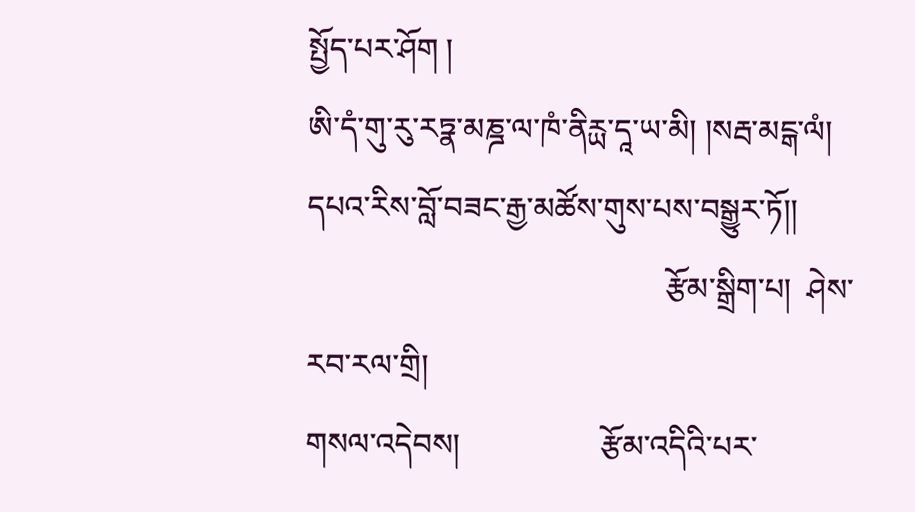སྤྱོད་པར་ཤོག །
ཨི་དཾ་གུ་རུ་རཏྣ་མཎྜ་ལ་ཁཾ་ནིརྻ་དཱ་ཡ་མི། །སརྦ་མངྒ་ལཾ།
དཔའ་རིས་བློ་བཟང་རྒྱ་མཚོས་གུས་པས་བསྒྱུར་ཏོ།།
                                              རྩོམ་སྒྲིག་པ།  ཤེས་རབ་རལ་གྲི།
གསལ་འདེབས།                  རྩོམ་འདིའི་པར་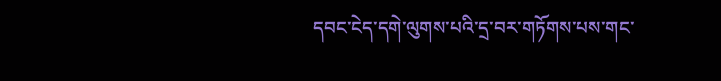དབང་ངེད་དགེ་ལུགས་པའི་དྲ་བར་གཏོགས་པས་གང་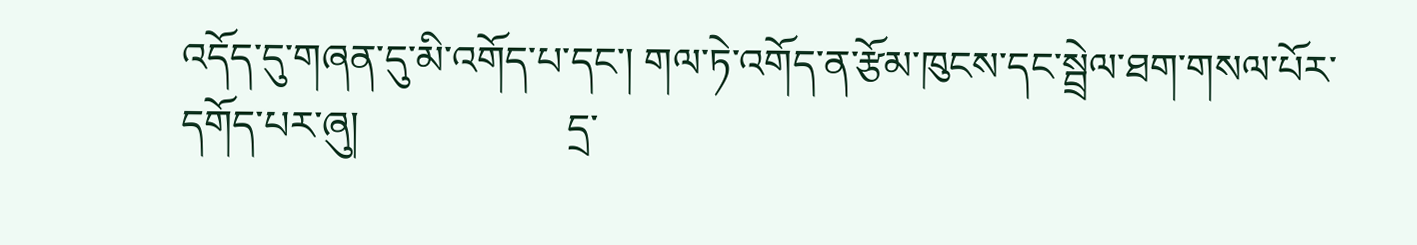འདོད་དུ་གཞན་དུ་མི་འགོད་པ་དང་། གལ་ཏེ་འགོད་ན་རྩོམ་ཁུངས་དང་སྦྲེལ་ཐག་གསལ་པོར་དགོད་པར་ཞུ།                    དྲ་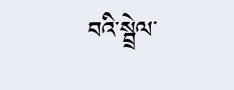བའི་སྦྲེལ་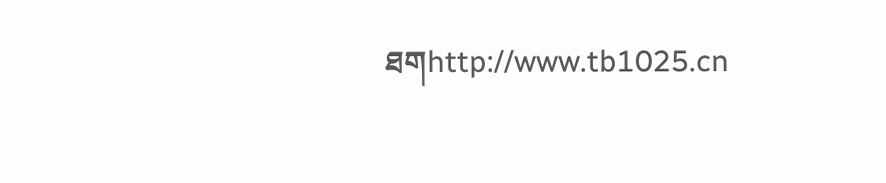ཐགhttp://www.tb1025.cn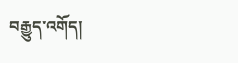བརྒྱུད་འགོད།